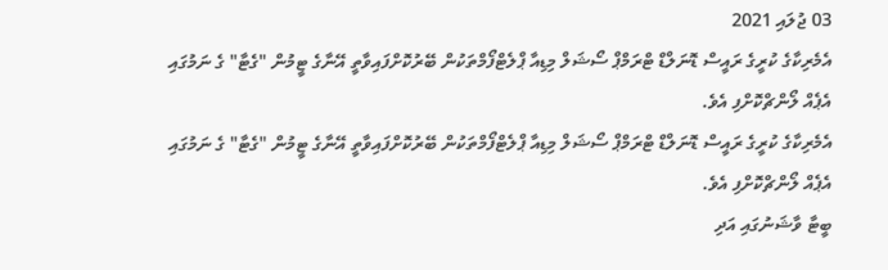03 ޖުލައި 2021
އެމެރިކާގެ ކުރީގެ ރައީސް ޑޮނަލްޑް ޓްރަމްޕް ސޯޝަލް މިޑިއާ ޕްލެޓްފޯމްތަކުން ބޭރުކޮށްފައިވާތީ އޭނާގެ ޓީމުން "ގެޓާ" ގެ ނަމުގައި އެޕެއް ލޯންޗްކޮށްފި އެވެ.
އެމެރިކާގެ ކުރީގެ ރައީސް ޑޮނަލްޑް ޓްރަމްޕް ސޯޝަލް މިޑިއާ ޕްލެޓްފޯމްތަކުން ބޭރުކޮށްފައިވާތީ އޭނާގެ ޓީމުން "ގެޓާ" ގެ ނަމުގައި އެޕެއް ލޯންޗްކޮށްފި އެވެ.
ބީޓާ ވާޝަނުގައި އަދި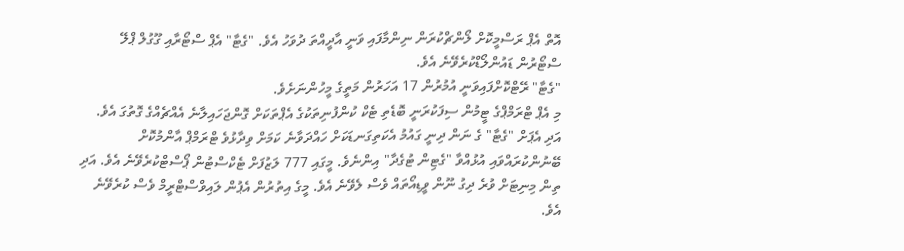އޮތް އެޕް ރަސްމީކޮށް ލޯންޗްކުރަން ނިންމާފައި ވަނީ އާދީއްތަ ދުވަހު އެވެ. "ގެޓާ" އެޕް ސްޓޯރާއި ގޫގުލް ޕްލޭ ސްޓޯރުން ޑައުންލޯޑްކުރެވޭނެ އެވެ.
"ގެޓާ" ރޭޓްކޮށްފައިވަނީ އުމުރުން 17 އަހަރުން މަތީގެ މީހުންނަށެވެ.
މި އެޕް ޓްރަމްޕްގެ ޓީމުން ސިފަކުރަނީ ބޮޑެތި ޓެކް ކުންފުނިތަކުގެ އެޕްތަކަށް ގޮންޖަހައިލާނެ އެއްޗެއްގެ ގޮތުގަ އެވެ. އަދި އެޕަށް "ގެޓާ" ގެ ނަން ދިނީ ގައުމު އެކަތިގަނޑަކަށް ހައްދަވާނެ ކަމަށް ވިދާޅުވެ ޓްރަމްޕް އާންމުކޮށް ބޭނުންކުރައްވައި އުޅުއްވާ "ގެޓިން ޓުގެދާ" އިންނެވެ. މީގައި 777 ލަޒުފަށް ޓެކްސްޓުން ޕޯސްޓްކުރެވޭނެ އެވެ. އަދި ތިން މިނިޓަށް ވުރެ ދިގު ނޫން ވީޑިއޯތައް ވެސް ލެވޭނެ އެވެ. މީގެ އިތުރުން އެޕުން ލައިވްސްޓްރީމް ވެސް ކުރެވޭނެ އެވެ.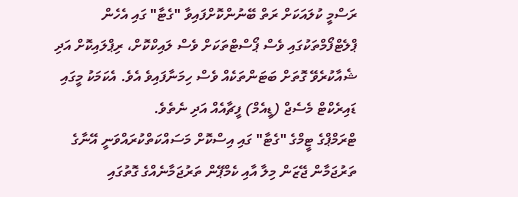ރަސްމީ ކުލައަކަށް ރަތް ބޭނުންކޮށްފައިވާ "ގެޓާ" ގައި އެހެން ޕްލެޓްފޯމްތަކުގައި ވެސް ޕޯސްޓްތަކަށް ވެސް ލައިކްކޮށް، ރިޕްލައިކޮށް އަދި ޝެއާކުރެވޭ ގޮތަށް ބަޓަންތަކެއް ވެސް ހިމަނާފައިވެ އެވެ. އެކަމަކު މީގައި ޑައިރެކްޓް މެސެޖް (ޑީއެމް) ފީޗާއެއް އަދި ނެތެވެ.
ޓްރަމްޕްގެ ޓީމްގެ "ގެޓާ" ގައި އިސްކޮށް މަސައްކަތްކުރައްވަނީ އޭނާގެ ތަރުޖަމާން ޖޭޒަން މިލާ އާއި ކެމްޕޭން ތަރުޖަމާނެއްގެ ގޮތުގައި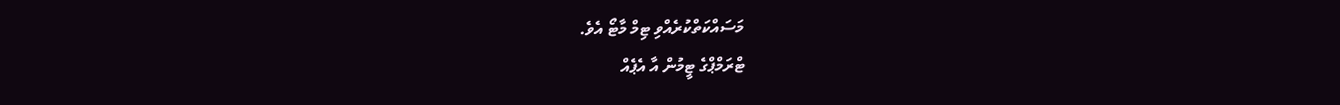މަސައްކަތްކުރެއްވި ޓިމް މާޓޯ އެވެ.
ޓްރަމްޕްގެ ޓީމުން އާ އެޕެއް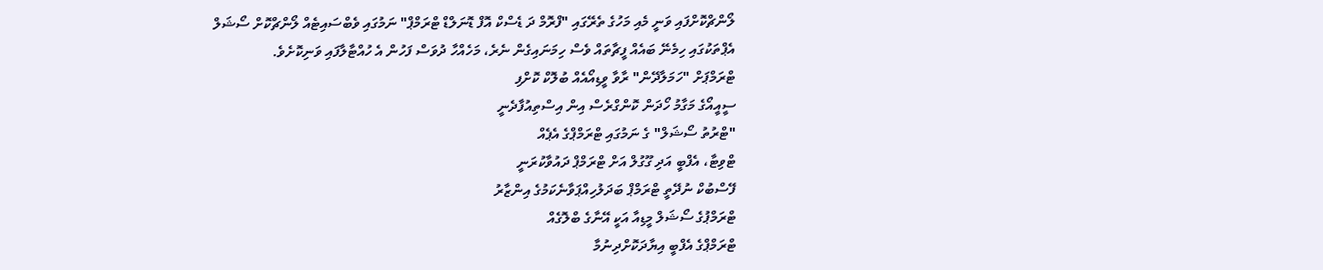ލޯންޗްކޮށްފައި ވަނީ މެއި މަހުގެ ތެރޭގައި "ފްރޮމް ދަ ޑެސްކް އޮފް ޑޮނަލްޑް ޓްރަމްޕް" ނަމުގައި ވެބްސައިޓެއް ލޯންޗްކޮށް ސޯޝަލް އެޕްތަކުގައި ހިމެނޭ ބައެއް ފީޗާތައް ވެސް ހިމަނައިގެން ނެރެ، މަހެއްހާ ދުވަސް ފަހުން އެ ހުއްޓާލާފައި ވަނިކޮށެވެ.
ޓްރަމްޕަށް "ހަމަލާދޭން" ރާވާ ވީޑިއޯއެއް ބުލޮކް ކޮށްފި
ސީއީއޯގެ މަގާމު ހޯދަން ކޮންގްރެސް އިން އިސްތިއުފާދެނީ
"ޓްރުތު ސޯޝަލް" ގެ ނަމުގައި ޓްރަމްޕްގެ އެޕެއް
ޓްވިޓާ، އެފްބީ އަދި ގޫގުލް އަށް ޓްރަމްޕް ދައުވާކުރަނީ
ފޭސްބުކް ނުދޭތީ ޓްރަމްޕް ބަދަލުހިއްޕަވާނެކަމުގެ އިންޒާރު
ޓްރަމްޕުގެ ސޯޝަލް މީޑިއާ އަކީ އޭނާގެ ބްލޮގެއް
ޓްރަމްޕްގެ އެފްބީ އިޔާދަކޮށްދިނުމާ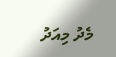މެދު މިއަދު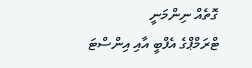ގޮތެއް ނިންމަނީ
ޓްރަމްޕްގެ އެފްބީ އާއި އިންސްޓަ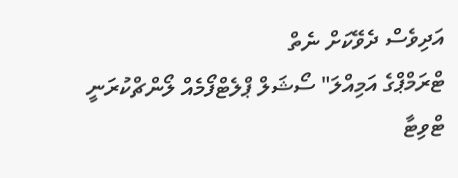އަދިވެސް ދެވޭކަށް ނެތް
ޓްރަމްޕްގެ އަމިއްލަ" ސޯޝަލް ޕްލެޓްފޯމެއް ލޯންޗްކުރަނީ
ޓްވިޓާ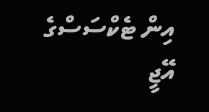އިން ޓެކްސަސްގެ އޭޖީ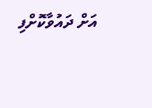އަށް ދައުވާކޮށްފި